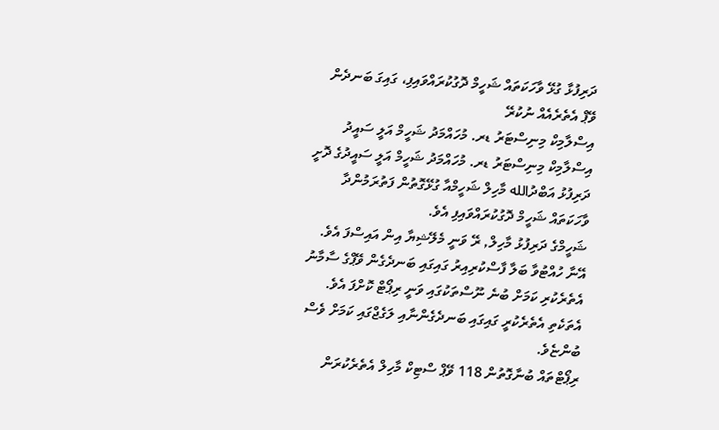ދަރިފުޅާ ގުޅޭ ވާހަކަތައް ޝަހީމް ދޮގުކުރައްވައިފި، ގައިގަ ބަނދެން ވޭޕް އެތެރެއެއް ނުކުރޭ
އިސްލާމިކް މިނިސްޓަރު ޑރ. މުހައްމަދު ޝަހީމް އަލީ ސައީދު
އިސްލާމިކް މިނިސްޓަރު ޑރ. މުހައްމަދު ޝަހީމް އަލީ ސައީދުގެ ދޮށީ ދަރިފުޅު އަބްދުالله މާހިލް ޝަހީމްއާ ގުޅޭގޮތުން ފަތުރަމުންދާ ވާހަކަތައް ޝަހީމް ދޮގުކުރައްވައިފި އެވެ.
ޝަހީމްގެ ދަރިފުޅު މާހިލް, ރޭ ވަނީ މެލޭޝިޔާ އިން އައިސްފަ އެވެ. އޭނާ ހުއްޓުވާ ބަލާ ފާސްކުރިއިރު ގައިގައި ބަނދެގެން ވޭޕްގެ ސާމާނު އެތެރެކުރި ކަމަށް ބުނެ ނޫސްތަކުގައި ވަނީ ރިޕޯޓް ކޮށްފަ އެވެ. އެތަކެތި އެތެރެކުރީ ގައިގައި ބަނދެގެންނާއި ލަގެޖްގައި ކަމަށް ވެސް ބުންޏެވެ.
ރިޕޯޓްތައް ބުނާގޮތުން 118 ވޭޕް ސްޓިކް މާހިލް އެތެރެކުރަން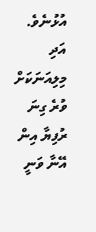އުޅުނެވެ. އަދި މިލިއަނަކަށް ވުރެ ގިނަ ރުފިޔާ އިން އޭނާ ވަނީ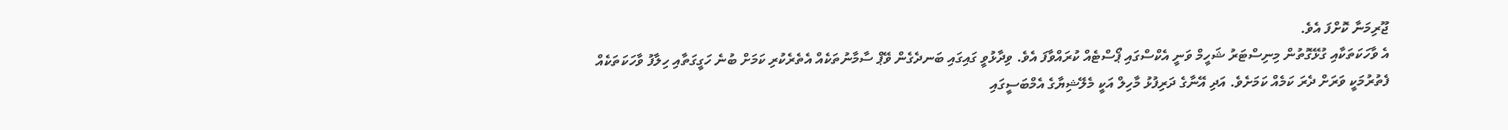ޖޫރިމަނާ ކޮށްފަ އެވެ.
އެ ވާހަކަތަކާއި ގުޅޭގޮތުން މިނިސްޓަރު ޝަހީމް ވަނީ އެކްސްގައި ޕޯސްޓެއް ކުރައްވާފަ އެވެ. ވިދާޅުވީ ގައިގައި ބަނދެގެން ވޭޕް ސާމާނުތަކެއް އެތެރެކުރި ކަމަށް ބުނެ ހަގީގަތާއި ހިލާފު ވާހަކަތަކެއް ފެތުރުމަކީ ވަރަށް ދެރަ ކަމެއް ކަމަށެވެ. އަދި އޭނާގެ ދަރިފުޅު މާހިލް އަކީ މެލޭޝިޔާގެ އެމްބަސީގައި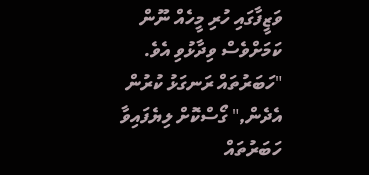ވަޒީފާގައި ހުރި މީހެއް ނޫން ކަމަށްވެސް ވިދާޅުވި އެވެ.
"ހަބަރުތައް ރަނގަޅު ކުރުން އެދެން," ގޯސްކޮށް ލިޔެފައިވާ ހަބަރުތައް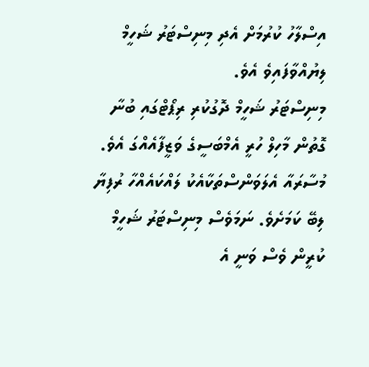އިސްލާހު ކުރުމަށް އެދި މިނިސްޓަރު ޝަހީމް ލިޔުއްވާފައިވެ އެވެ.
މިނިސްޓަރު ޝަހީމް ދޮގުކުރި ރިޕޯޓްގައި ބުނާ ގޮތުން މާހިލް ހުރީ އެމްބަސީގެ ވަޒީފާއެއްގަ އެވެ. މުސާރައާ އެލަވަންސްތަކާއެކު ލައްކައެއްހާ ރުފިޔާ ލިބޭ ކަމަށެވެ. ނަމަވެސް މިނިސްޓަރު ޝަހީމް ކުރީން ވެސް ވަނީ އެ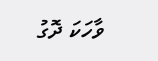ވާހަކަ ދޮގު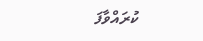ކުރައްވާފަ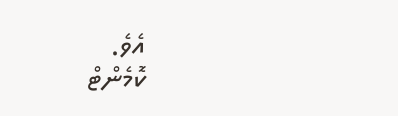އެވެ.
ކޮމެންޓް